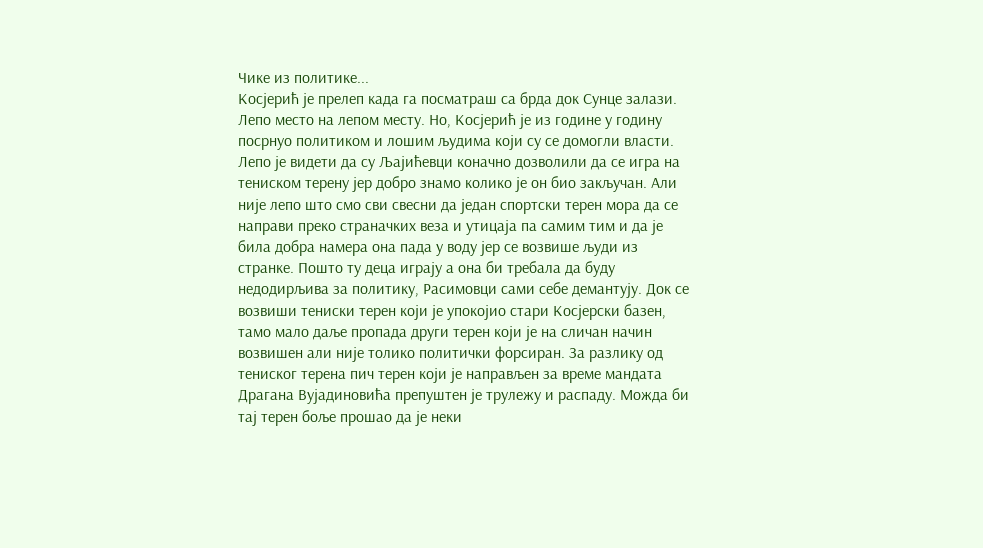Чике из политике...
Косјерић је прелеп када га посматраш са брда док Сунце залази. Лепо место на лепом месту. Но, Косјерић је из године у годину посрнуо политиком и лошим људима који су се домогли власти.
Лепо је видети да су Љајићевци коначно дозволили да се игра на тениском терену јер добро знамо колико је он био закључан. Али није лепо што смо сви свесни да један спортски терен мора да се направи преко страначких веза и утицаја па самим тим и да је била добра намера она пада у воду јер се возвише људи из странке. Пошто ту деца играју а она би требала да буду недодирљива за политику, Расимовци сами себе демантују. Док се возвиши тениски терен који је упокојио стари Косјерски базен, тамо мало даље пропада други терен који је на сличан начин возвишен али није толико политички форсиран. За разлику од тениског терена пич терен који је направљен за време мандата Драгана Вујадиновића препуштен је трулежу и распаду. Можда би тај терен боље прошао да је неки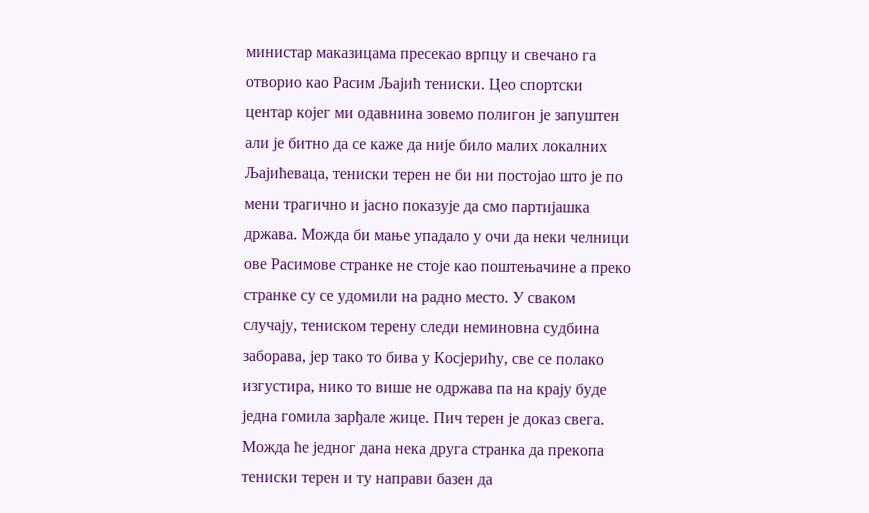министар маказицама пресекао врпцу и свечано га отворио као Расим Љајић тениски. Цео спортски центар којег ми одавнина зовемо полигон је запуштен али је битно да се каже да није било малих локалних Љајићеваца, тениски терен не би ни постојао што је по мени трагично и јасно показује да смо партијашка држава. Можда би мање упадало у очи да неки челници ове Расимове странке не стоје као поштењачине а преко странке су се удомили на радно место. У сваком случају, тениском терену следи неминовна судбина заборава, јер тако то бива у Косјерићу, све се полако изгустира, нико то више не одржава па на крају буде једна гомила зарђале жице. Пич терен је доказ свега. Можда ће једног дана нека друга странка да прекопа тениски терен и ту направи базен да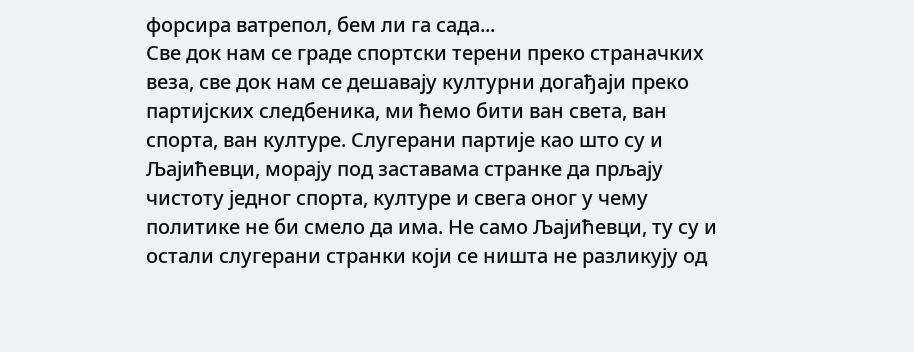форсира ватрепол, бем ли га сада...
Све док нам се граде спортски терени преко страначких веза, све док нам се дешавају културни догађаји преко партијских следбеника, ми ћемо бити ван света, ван спорта, ван културе. Слугерани партије као што су и Љајићевци, морају под заставама странке да прљају чистоту једног спорта, културе и свега оног у чему политике не би смело да има. Не само Љајићевци, ту су и остали слугерани странки који се ништа не разликују од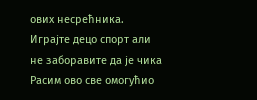ових несрећника.
Играјте децо спорт али не заборавите да је чика Расим ово све омогућио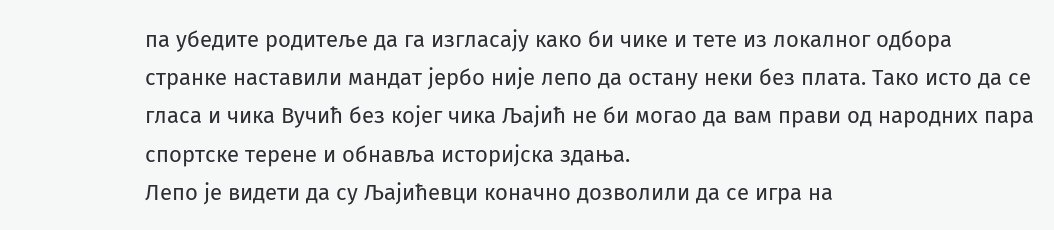па убедите родитеље да га изгласају како би чике и тете из локалног одбора странке наставили мандат јербо није лепо да остану неки без плата. Тако исто да се гласа и чика Вучић без којег чика Љајић не би могао да вам прави од народних пара спортске терене и обнавља историјска здања.
Лепо је видети да су Љајићевци коначно дозволили да се игра на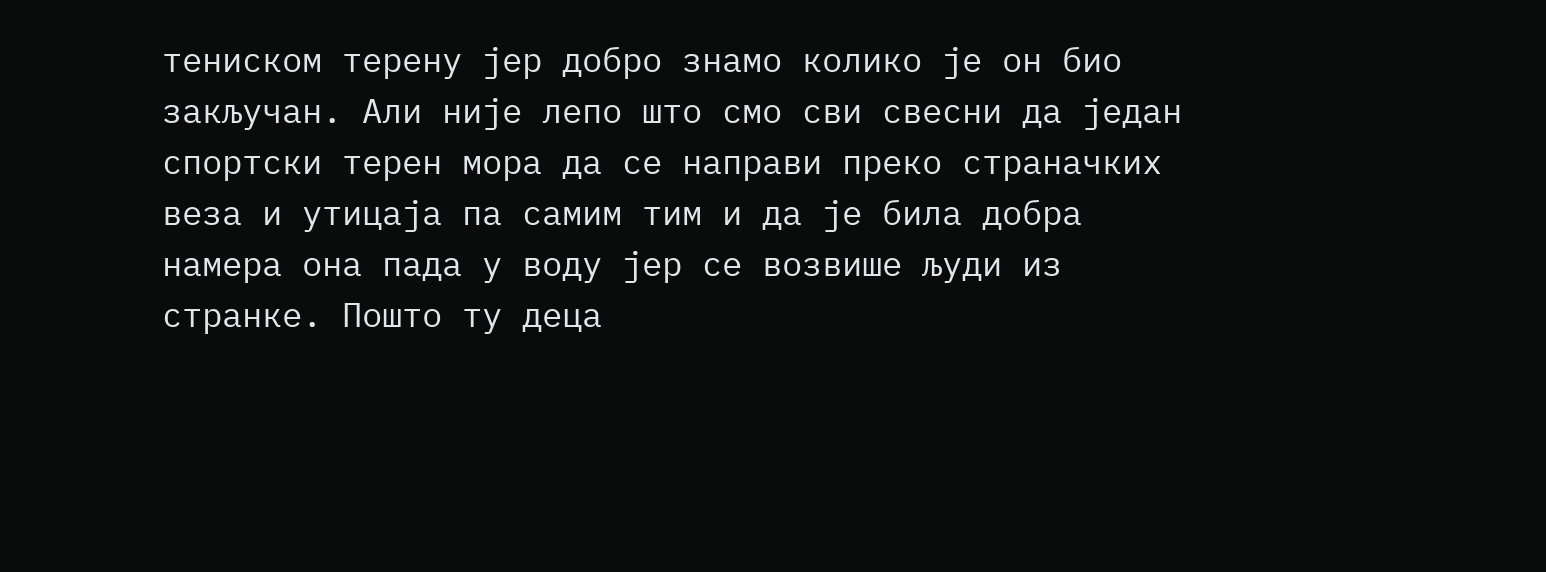тениском терену јер добро знамо колико је он био закључан. Али није лепо што смо сви свесни да један спортски терен мора да се направи преко страначких веза и утицаја па самим тим и да је била добра намера она пада у воду јер се возвише људи из странке. Пошто ту деца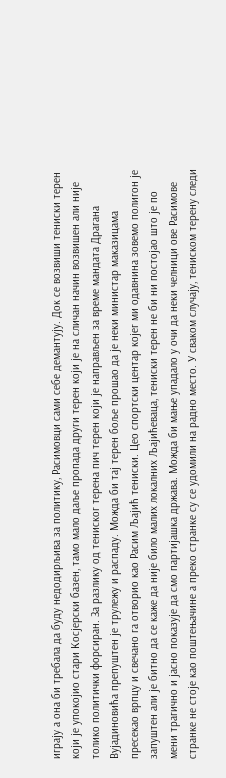играју а она би требала да буду недодирљива за политику, Расимовци сами себе демантују. Док се возвиши тениски терен који је упокојио стари Косјерски базен, тамо мало даље пропада други терен који је на сличан начин возвишен али није толико политички форсиран. За разлику од тениског терена пич терен који је направљен за време мандата Драгана Вујадиновића препуштен је трулежу и распаду. Можда би тај терен боље прошао да је неки министар маказицама пресекао врпцу и свечано га отворио као Расим Љајић тениски. Цео спортски центар којег ми одавнина зовемо полигон је запуштен али је битно да се каже да није било малих локалних Љајићеваца, тениски терен не би ни постојао што је по мени трагично и јасно показује да смо партијашка држава. Можда би мање упадало у очи да неки челници ове Расимове странке не стоје као поштењачине а преко странке су се удомили на радно место. У сваком случају, тениском терену следи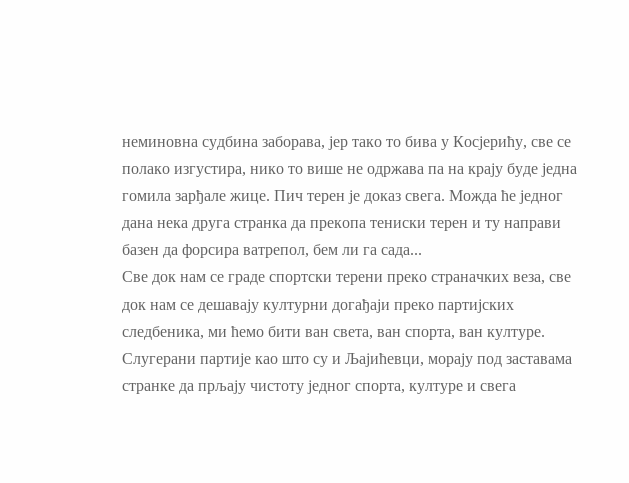неминовна судбина заборава, јер тако то бива у Косјерићу, све се полако изгустира, нико то више не одржава па на крају буде једна гомила зарђале жице. Пич терен је доказ свега. Можда ће једног дана нека друга странка да прекопа тениски терен и ту направи базен да форсира ватрепол, бем ли га сада...
Све док нам се граде спортски терени преко страначких веза, све док нам се дешавају културни догађаји преко партијских следбеника, ми ћемо бити ван света, ван спорта, ван културе. Слугерани партије као што су и Љајићевци, морају под заставама странке да прљају чистоту једног спорта, културе и свега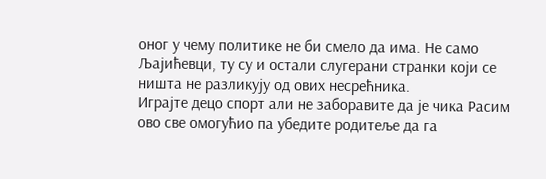оног у чему политике не би смело да има. Не само Љајићевци, ту су и остали слугерани странки који се ништа не разликују од ових несрећника.
Играјте децо спорт али не заборавите да је чика Расим ово све омогућио па убедите родитеље да га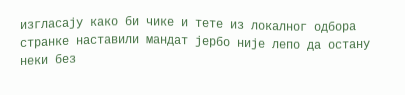изгласају како би чике и тете из локалног одбора странке наставили мандат јербо није лепо да остану неки без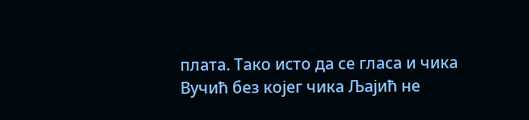плата. Тако исто да се гласа и чика Вучић без којег чика Љајић не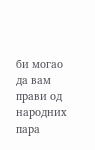би могао да вам прави од народних пара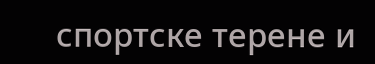спортске терене и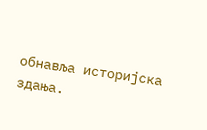обнавља историјска здања.